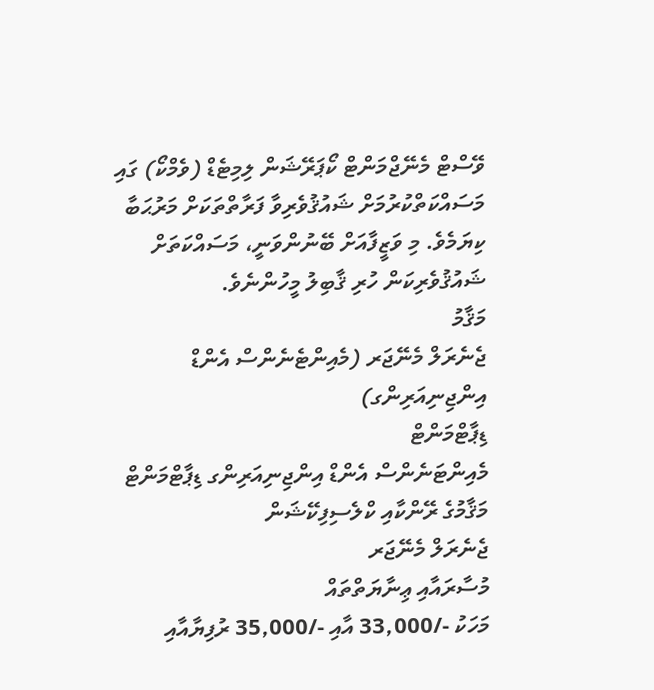ވޭސްޓް މެނޭޖްމަންޓް ކޯޕަރޭޝަން ލިމިޓެޑް (ވެމްކޯ) ގައި މަސައްކަތްކުރުމަށް ޝައުޤުވެރިވާ ފަރާތްތަކަށް މަރުޙަބާ ކިޔަމެވެ. މި ވަޒީފާއަށް ބޭނުންވަނީ، މަސައްކަތަށް ޝައުޤުވެރިކަން ހުރި ޤާބިލު މީހުންނެވެ.
މަޤާމު
ޖެނެރަލް މެނޭޖަރ (މެއިންޓެނެންސް އެންޑް އިންޖިނިއަރިންގ)
ޑިޕާޓްމަންޓް
މެއިންޓަނެންސް އެންޑް އިންޖިނިއަރިންގ ޑިޕާޓްމަންޓް
މަޤާމުގެ ރޭންކާއި ކްލެސިފިކޭޝަން
ޖެނެރަލް މެނޭޖަރ
މުސާރައާއި ޢިނާޔަތްތައް
މަހަކު -/33,000 އާއި -/35,000 ރުފިޔާއާއި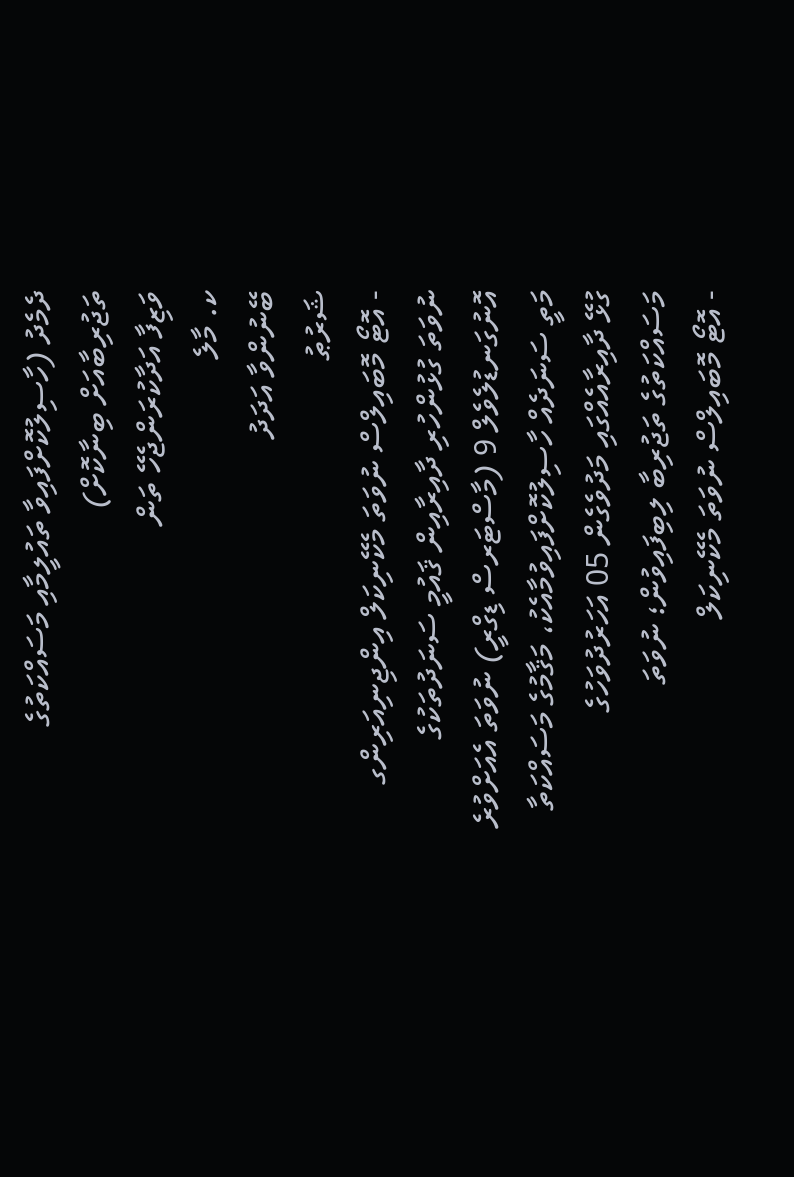ދެމެދު (ހާސިލުކޮށްފައިވާ ތައުލީމާއި މަސައްކަތުގެ ތަޖުރިބާއަށް ބިނާކޮށް)
ވަޒިފާ އަދާކުރަންޖެހޭ ތަން
ކ. މާލެ
ބޭނުންވާ އަދަދު
ޝަރުޠު
- އޮޓޯ މޮބައިލްސް ނުވަތަ މެކޭނިކަލް އިންޖިނިއަރިންގ ނުވަތަ ގުޅުންހުރި ދާއިރާއިން ޤައުމީ ސަނަދުތަކުގެ އޮނުގަނޑުލެވެލް 9 (މާސްޓަރސް ޑިގްރީ) ނުވަތަ އެއަށްވުރެ މަތީ ސަނަދެއް ހާސިލުކޮށްފައިވުމާއެކު، މަޤާމުގެ މަސައްކަތާ ގުޅޭ ދާއިރާއެއްގައި މަދުވެގެން 05 އަހަރުދުވަހުގެ މަސައްކަތުގެ ތަޖުރިބާ ލިބިފައިވުން؛ ނުވަތަ
- އޮޓޯ މޮބައިލްސް ނުވަތަ މެކޭނިކަލް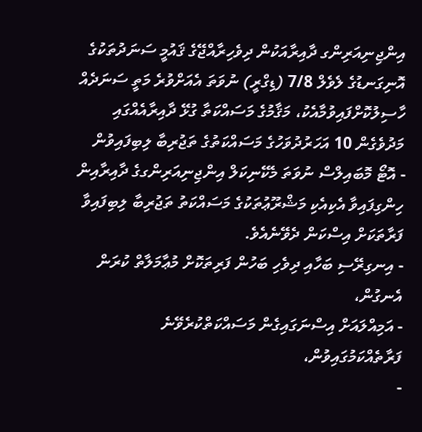އިންޖިނިއަރިންގ ދާއިރާއަކުން ދިވެހިރާއްޖޭގެ ޤައުމީ ސަނަދުތަކުގެ އޮނިގަނޑުގެ ލެވެލް 7/8 (ޑިގްރީ) ނުވަތަ އެއަށްވުރެ މަތީ ސަނަދެއް ހާސިލުކޮށްފައިވުމާއެކު، މަޤާމުގެ މަސައްކަތާ ގުޅޭ ދާއިރާއެއްގައި މަދުވެގެން 10 އަހަރުދުވަހުގެ މަސައްކަތުގެ ތަޖުރިބާ ލިބިފައިވުން
- އޮޓޯ މޮބައިލްސް ނުވަތަ މެކޭނިކަލް އިންޖިނިއަރިންގގެ ދާއިރާއިން ހިންގިފައިވާ އެކިއެކި މަޝްރޫޢުތަކުގެ މަސައްކަތު ތަޖުރިބާ ލިބިފައިވާ ފަރާތަކަށް އިސްކަން ދެވޭނެއެވެ.
- އިނގިރޭސި ބަހާއި ދިވެހި ބަހުން ފަރިތަކޮށް މުޢާމަލާތް ކުރަން އެނގުން،
- އަމިއްލައަށް އިސްނަގައިގެން މަސައްކަތްކުރެވޭނެ ފަރާތެއްކަމުގައިވުން،
-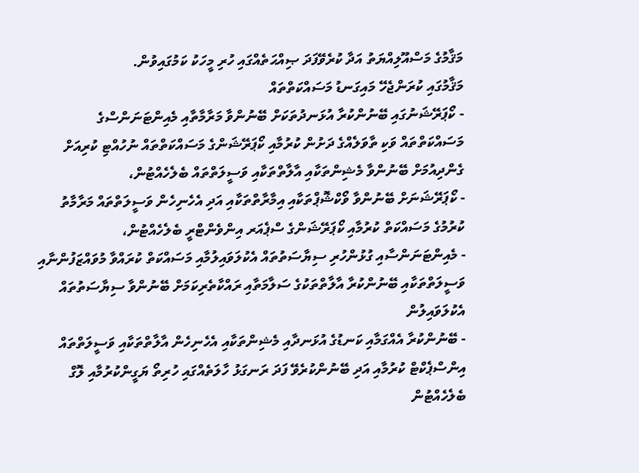މަޤާމުގެ މަސްއޫލިއްޔަތު އަދާ ކުރެވޭފަދަ ޞިއްޙަތެއްގައި ހުރި މީހަކު ކަމުގައިވުން.
މަޤާމުގައި ކުރަންޖެހޭ މައިގަނޑު މަސައްކަތްތައް
- ކޯޕަރޭޝަނުގައި ބޭނުންކުރާ އުޅަނދުތަކަށް ބޭނުންވާ މަރާމާތާއި މެއިންޓަނަންސްގެ މަސައްކަތްތައް ވަކި ތާވަލެއްގެ ދަށުން ކުރުމާއި ކޯޕަރޭޝަންގެ މަސައްކަތްތައް ނުހުއްޓި ކުރިއަށް ގެންދިއުމަށް ބޭނުންވާ މެޝިންތަކާއި އާލާތްތަކާއި ވަސީލަތްތައް ބެލެހެއްޓުން،
- ކޯޕަރޭޝަނަށް ބޭނުންވާ ވޯކްޝޮޕްތަކާއި އިމާރާތްތަކާއި އަދި އެހެނިހެން ވަސީލަތްތައް މަރާމާތު ކުރުމުގެ މަސައްކަތް ކުރުމާއި ކޯޕަރޭޝަންގެ ސްޕެއަރ އިންވެންޓްރީ ބެލެހެއްޓުން،
- މެއިންޓަނަންސާއި ގުޅުންހުރި ސިޔާސަތުތައް އެކުލަވައިލުމާއި މަސައްކަތް ކުރައްވާ މުވައްޒަފުންނާއި ވަސީލަތްތަކާއި ބޭނުންކުރާ އާލާތްތަކުގެ ސަލާމަތާއި ރައްކާތެރިކަމަށް ބޭނުންވާ ސިޔާސަތުތައް އެކުލަވައިލުން
- ބޭނުންކުރާ އެއްގަމާއި ކަނޑުގެ އުޅަނދާއި މެޝިންތަކާއި އެހެނިހެން އާލާތްތަކާއި ވަސީލަތްތައް އިންސްޕެކްޓް ކުރުމާއި އަދި ބޭނުންކުރެވޭ ފަދަ ރަނގަޅު ހާލަތެއްގައި ހުރިތޯ ޔަގީންކުރުމާއި ލޮގް ބެލެހެއްޓުން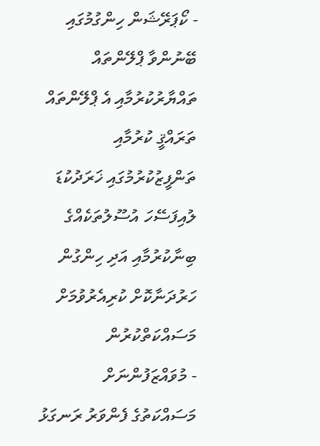- ކޯޕަރޭޝަން ހިންގުމުގައި ބޭނުންވާ ޕްލޭންތައް ތައްޔާރުކުރުމާއި އެ ޕްލޭންތައް ތަރައްޤީ ކުރުމާއި ތަންފީޒުކުރުމުގައި ޚަރަދުކުޑަ ލުއިފަސޭހަ އުސޫލުތަކެއްގެ ބިނާކުރުމާއި އަދި ހިންގުން ހަރުދަނާކޮށް ކުރިއެރުވުމަށް މަސައްކަތްކުރުން
- މުވައްޒަފުންނަށް މަސައްކަތުގެ ފެންވަރު ރަނގަޅު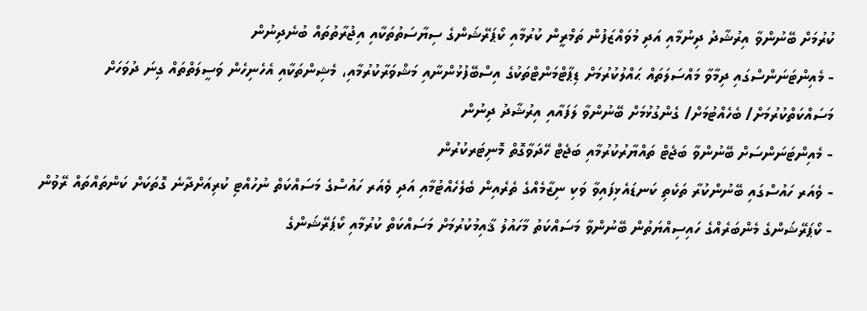ކުރުމަށް ބޭނުންވާ އިރުޝާދު ދިނުމާއި އަދި މުވައްޒަފުން ތަމްރީން ކުރުމާއި ކޯޕަރޭޝަންގެ ސިޔާސަތުތަކާއި އިޖުރާތުތައް ބުނެދިނުން
- މެއިންޓަނަންސްގައި ދިމާވާ މައްސަލަތައް ޙައްލުކުރުމަށް ޑިޕާޓްމަންޓްތަކުގެ އިސްބޭފުޅުންނާއި މަޝްވަރާކުރުމާއި، މެޝިންތަކާއި އެހެނިހެން ވަސީލަތްތައް ގިނަ ދުވަހަށް މަސައްކަތްކުރުމަށް/ ބެހެއްޓުމަށް/ ގެންގުޅުމަށް ބޭނުންވާ ލަފައާއި އިރުޝާދު ދިނުން
- މެއިންޓަނަންސަށް ބޭނުންވާ ބަޖެޓް ތައްޔާރުކުރުމާއި ބަޖެޓް ހޭދަވާގޮތް މޮނިޓަރކުރުން
- ވެއަރ ހައުސްގައި ބޭނުންކުރާ ތަކެތި ކަނޑައެޅިފައިވާ ވަކި ނިޒާމެއްގެ ތެރެއިން ބެލެހެއްޓުމާއި އަދި ވެއަރ ހައުސްގެ މަސައްކަތް ނުހުއްޓި ކުރިއަށްދާނެ ގޮތަކަށް ކަންތައްތައް ރޭވުން
- ކޯޕަރޭޝަންގެ މެންބަރެއްގެ ހައިސިއްޔަތުން ބޭނުންވާ މަސައްކަތު މާހައުލު ޤާއިމުކުރުމަށް މަސައްކަތް ކުރުމާއި ކޯޕަރޭޝަންގެ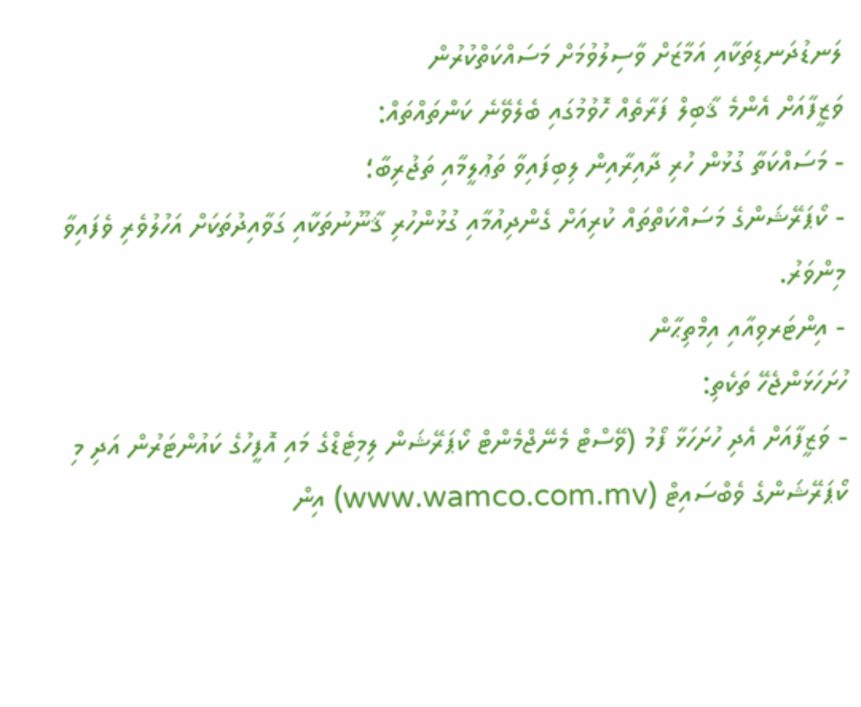ލަނޑުދަނޑިތަކާއި އަމާޒަށް ވާސިލުވުމަށް މަސައްކަތްކުރުން
ވަޒީފާއަށް އެންމެ ޤާބިލް ފަރާތެއް ހޮވުމުގައި ބެލެވޭނެ ކަންތައްތައް:
- މަސައްކަތާ ގުޅުން ހުރި ދާއިރާއިން ލިބިފައިވާ ތަޢުލީމާއި ތަޖުރިބާ؛
- ކޯޕަރޭޝަންގެ މަސައްކަތްތައް ކުރިއަށް ގެންދިއުމާއި ގުޅުންހުރި ޤާނޫނުތަކާއި ގަވާއިދުތަކަށް އަހުލުވެރި ވެފައިވާ މިންވަރު.
- އިންޓަރވިއާއި އިމްތިޙާން
ހުށަހަޅަންޖެހޭ ތަކެތި:
- ވަޒީފާއަށް އެދި ހުށަހަޅާ ފޯމު (ވޭސްޓް މެނޭޖްމެންޓް ކޯޕަރޭޝަން ލިމިޓެޑްގެ މައި އޮފީހުގެ ކައުންޓަރުން އަދި މި ކޯޕަރޭޝަންގެ ވެބްސައިޓް (www.wamco.com.mv) އިން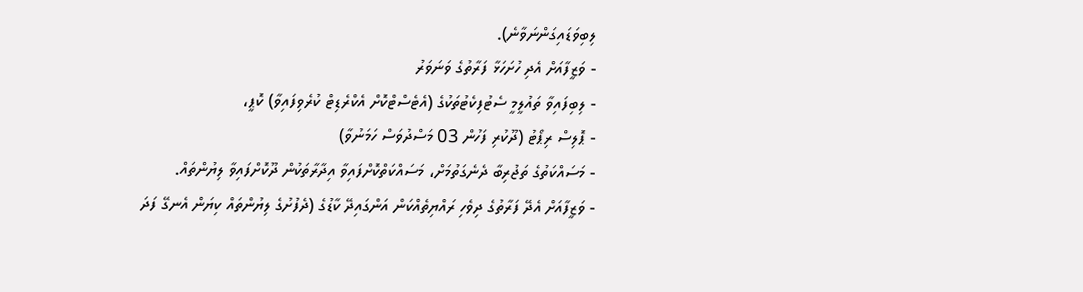ލިބިވަޑައިގަންނަވާނެ).
- ވަޒީފާއަށް އެދި ހުށަހަޅާ ފަރާތުގެ ވަނަވަރު
- ލިބިފައިވާ ތައުލީމީ ސެޓުފިކެޓުތަކުގެ (އެޓެސްޓްކޮށް އެކްރެޑިޓް ކުރެވިފައިވާ) ކޮޕީ،
- ޕޮލިސް ރިޕޯޓު (ދޫކުރި ފަހުން 03 މަސްދުވަސް ހަމަނުވާ)
- މަސައްކަތުގެ ތަޖުރިބާ ދެނެގަތުމަށް، މަސައްކަތްކޮށްފައިވާ އިދާރާތަކުން ދޫކޮށްފައިވާ ލިޔުންތައް.
- ވަޒީފާއަށް އެދޭ ފަރާތުގެ ދިވެހި ރައްޔިތެއްކަން އަންގައިދޭ ކާޑުގެ (ދެފުށުގެ ލިޔުންތައް ކިޔަން އެނގޭ ފަދަ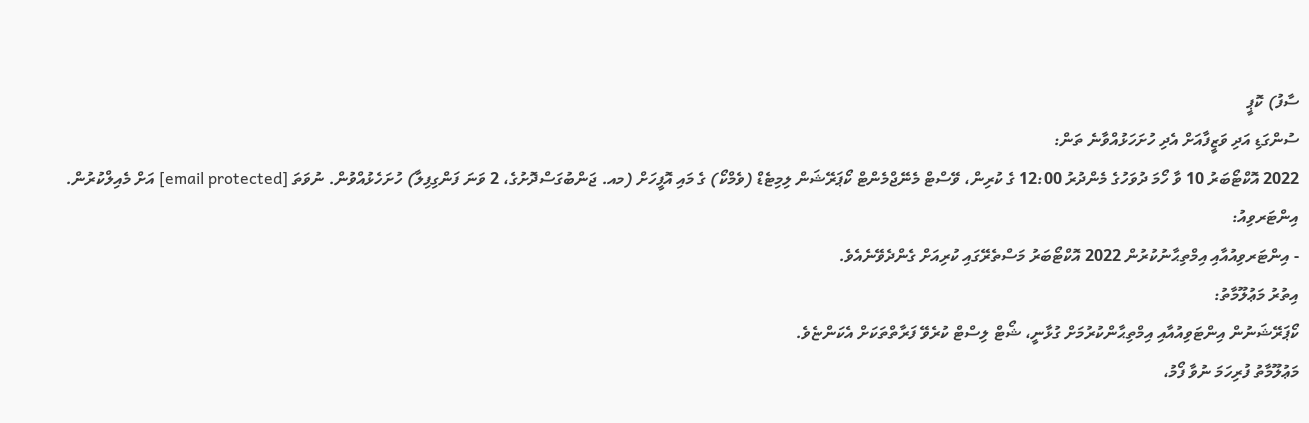ސާފު) ކޮޕީ
ސުންގަޑި އަދި ވަޒީފާއަށް އެދި ހުށަހަޅުއްވާނެ ތަން:
2022 އޮކްޓޯބަރު 10 ވާ ހޯމަ ދުވަހުގެ މެންދުރު 12:00 ގެ ކުރިން، ވޭސްޓް މެނޭޖްމެންޓް ކޯޕަރޭޝަން ލިމިޓެޑް (ވެމްކޯ) ގެ މައި އޮފީހަށް (މއ. ޖަންބުގަސްދޮށުގެ، 2 ވަނަ ފަންގިފިލާ) ހުށަހެޅުއްވުން. ނުވަތަ [email protected] އަށް މެއިލްކުރުން.
އިންޓަރވިއު:
- އިންޓަރވިއުއާއި އިމްތިޙާނުކުރުން 2022 އޮކްޓޯބަރު މަސްތެރޭގައި ކުރިއަށް ގެންދެވޭނެއެވެ.
އިތުރު މަޢުލޫމާތު:
ކޯޕަރޭޝަނުން އިންޓަވިއުއާއި އިމްތިޙާންކުރުމަށް ގުޅާނީ، ޝޯޓް ލިސްޓް ކުރެވޭ ފަރާތްތަކަށް އެކަންޏެވެ.
މަޢުލޫމާތު ފުރިހަމަ ނުވާ ފޯމު،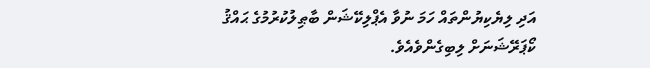އަދި ލިޔެކިޔުންތައް ހަމަ ނުވާ އެޕްލިކޭޝަން ބާޠިލުކުރުމުގެ ޙައްޤު ކޯޕަރޭޝަނަށް ލިބިގެންވެއެވެ.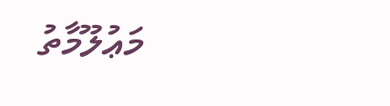މަޢުލޫމާތު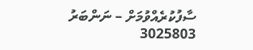ސާފުކުރެއްވުމަށް – ނަންބަރު 3025803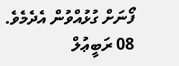ފޯނަށް ގުޅުއްވުން އެދެމެވެ.
08 ރަބީޢުލް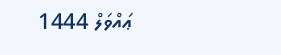ޢައްވަލް 1444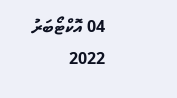04 އޮކްޓޯބަރު 2022